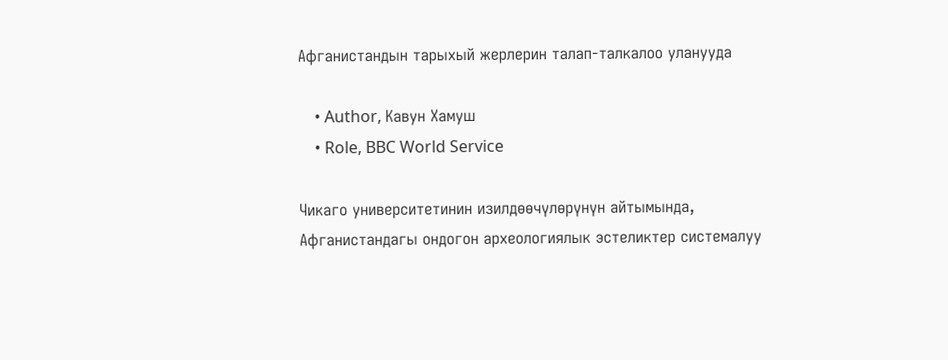Афганистандын тарыхый жерлерин талап-талкалоо уланууда

    • Author, Кавун Хамуш
    • Role, BBC World Service

Чикаго университетинин изилдөөчүлөрүнүн айтымында, Афганистандагы ондогон археологиялык эстеликтер системалуу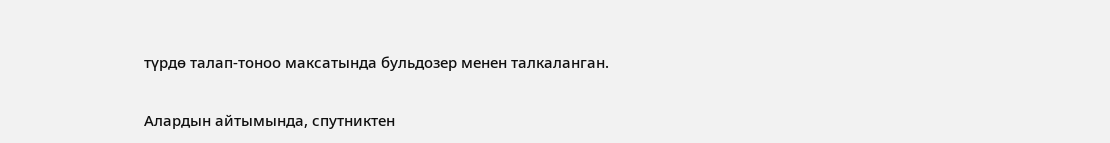түрдө талап-тоноо максатында бульдозер менен талкаланган.

Алардын айтымында, спутниктен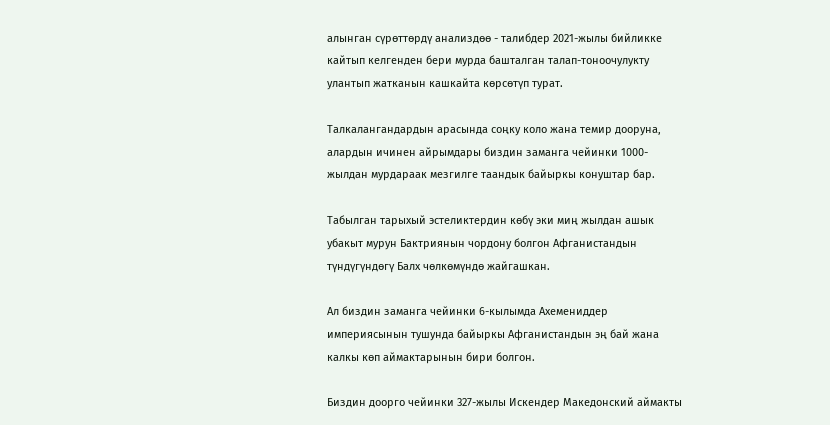алынган сүрөттөрдү анализдөө - талибдер 2021-жылы бийликке кайтып келгенден бери мурда башталган талап-тоноочулукту улантып жатканын кашкайта көрсөтүп турат.

Талкалангандардын арасында соңку коло жана темир дооруна, алардын ичинен айрымдары биздин заманга чейинки 1000-жылдан мурдараак мезгилге таандык байыркы конуштар бар.

Табылган тарыхый эстеликтердин көбү эки миң жылдан ашык убакыт мурун Бактриянын чордону болгон Афганистандын түндүгүндөгү Балх чөлкөмүндө жайгашкан.

Ал биздин заманга чейинки 6-кылымда Ахемениддер империясынын тушунда байыркы Афганистандын эң бай жана калкы көп аймактарынын бири болгон.

Биздин доорго чейинки 327-жылы Искендер Македонский аймакты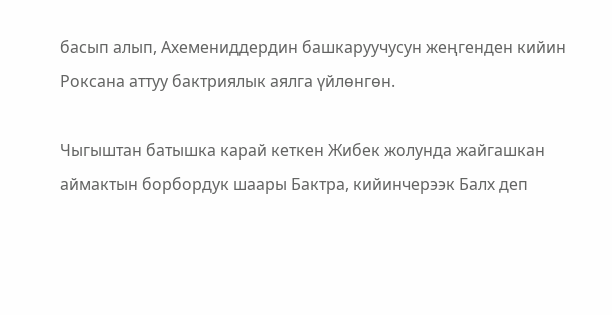басып алып, Ахемениддердин башкаруучусун жеңгенден кийин Роксана аттуу бактриялык аялга үйлөнгөн.

Чыгыштан батышка карай кеткен Жибек жолунда жайгашкан аймактын борбордук шаары Бактра, кийинчерээк Балх деп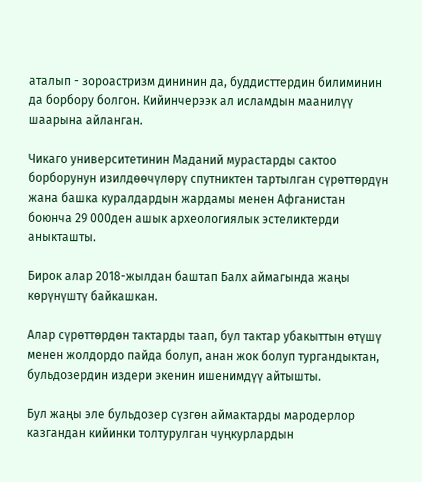аталып - зороастризм дининин да, буддисттердин билиминин да борбору болгон. Кийинчерээк ал исламдын маанилүү шаарына айланган.

Чикаго университетинин Маданий мурастарды сактоо борборунун изилдөөчүлөрү спутниктен тартылган сүрөттөрдүн жана башка куралдардын жардамы менен Афганистан боюнча 29 000ден ашык археологиялык эстеликтерди аныкташты.

Бирок алар 2018-жылдан баштап Балх аймагында жаңы көрүнүштү байкашкан.

Алар сүрөттөрдөн тактарды таап, бул тактар убакыттын өтүшү менен жолдордо пайда болуп, анан жок болуп тургандыктан, бульдозердин издери экенин ишенимдүү айтышты.

Бул жаңы эле бульдозер сүзгөн аймактарды мародерлор казгандан кийинки толтурулган чуңкурлардын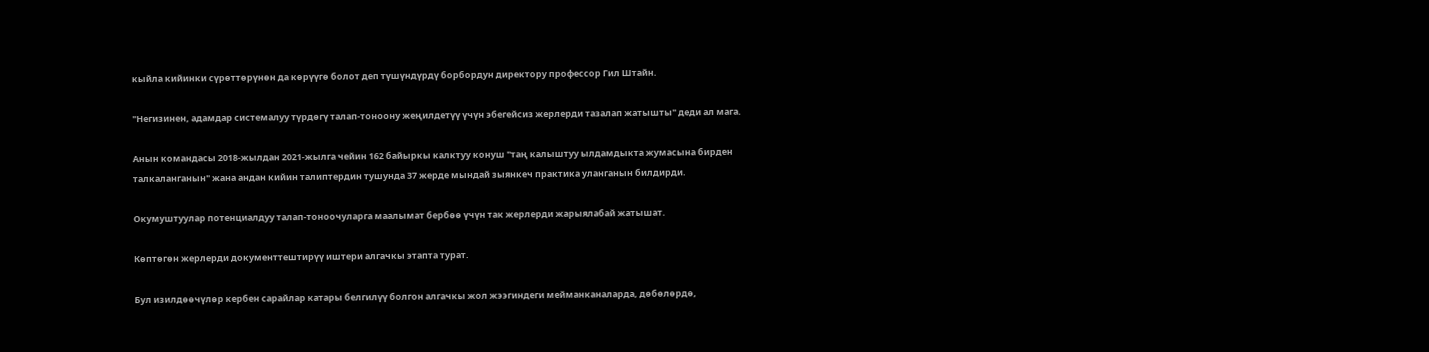кыйла кийинки сүрөттөрүнөн да көрүүгө болот деп түшүндүрдү борбордун директору профессор Гил Штайн.

"Негизинен, адамдар системалуу түрдөгү талап-тоноону жеңилдетүү үчүн эбегейсиз жерлерди тазалап жатышты" деди ал мага.

Анын командасы 2018-жылдан 2021-жылга чейин 162 байыркы калктуу конуш "таң калыштуу ылдамдыкта жумасына бирден талкаланганын" жана андан кийин талиптердин тушунда 37 жерде мындай зыянкеч практика уланганын билдирди.

Окумуштуулар потенциалдуу талап-тоноочуларга маалымат бербөө үчүн так жерлерди жарыялабай жатышат.

Көптөгөн жерлерди документтештирүү иштери алгачкы этапта турат.

Бул изилдөөчүлөр кербен сарайлар катары белгилүү болгон алгачкы жол жээгиндеги мейманканаларда, дөбөлөрдө,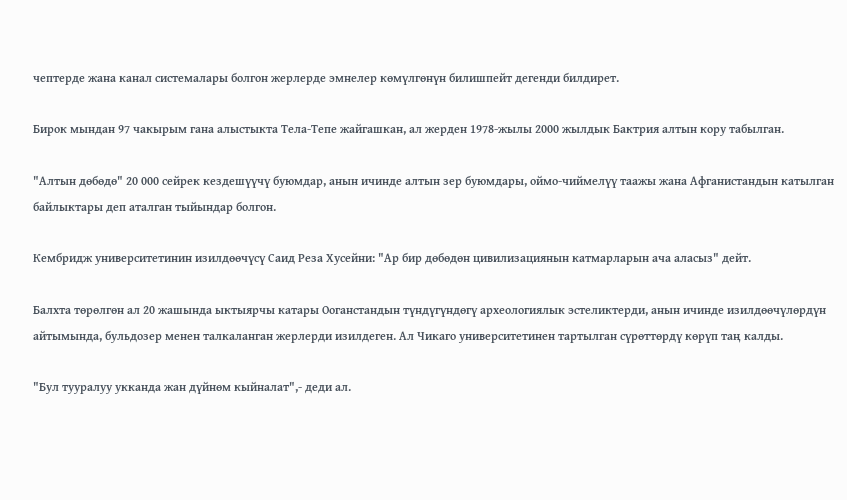чептерде жана канал системалары болгон жерлерде эмнелер көмүлгөнүн билишпейт дегенди билдирет.

Бирок мындан 97 чакырым гана алыстыкта Тела-Тепе жайгашкан, ал жерден 1978-жылы 2000 жылдык Бактрия алтын кору табылган.

"Алтын дөбөдө" 20 000 сейрек кездешүүчү буюмдар, анын ичинде алтын зер буюмдары, оймо-чиймелүү таажы жана Афганистандын катылган байлыктары деп аталган тыйындар болгон.

Кембридж университетинин изилдөөчүсү Саид Реза Хусейни: "Ар бир дөбөдөн цивилизациянын катмарларын ача аласыз" дейт.

Балхта төрөлгөн ал 20 жашында ыктыярчы катары Ооганстандын түндүгүндөгү археологиялык эстеликтерди, анын ичинде изилдөөчүлөрдүн айтымында, бульдозер менен талкаланган жерлерди изилдеген. Ал Чикаго университетинен тартылган сүрөттөрдү көрүп таң калды.

"Бул тууралуу укканда жан дүйнөм кыйналат",- деди ал.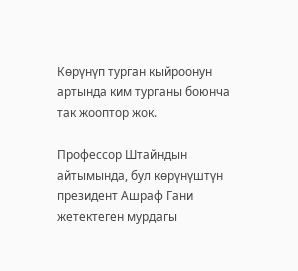Көрүнүп турган кыйроонун артында ким турганы боюнча так жооптор жок.

Профессор Штайндын айтымында, бул көрүнүштүн президент Ашраф Гани жетектеген мурдагы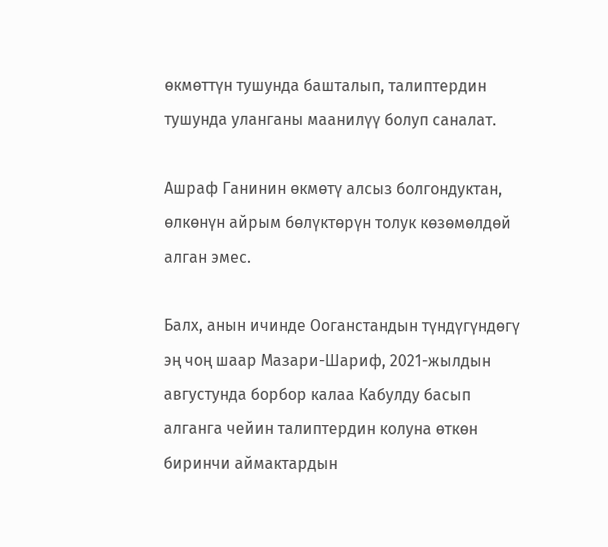өкмөттүн тушунда башталып, талиптердин тушунда уланганы маанилүү болуп саналат.

Ашраф Ганинин өкмөтү алсыз болгондуктан, өлкөнүн айрым бөлүктөрүн толук көзөмөлдөй алган эмес.

Балх, анын ичинде Ооганстандын түндүгүндөгү эң чоң шаар Мазари-Шариф, 2021-жылдын августунда борбор калаа Кабулду басып алганга чейин талиптердин колуна өткөн биринчи аймактардын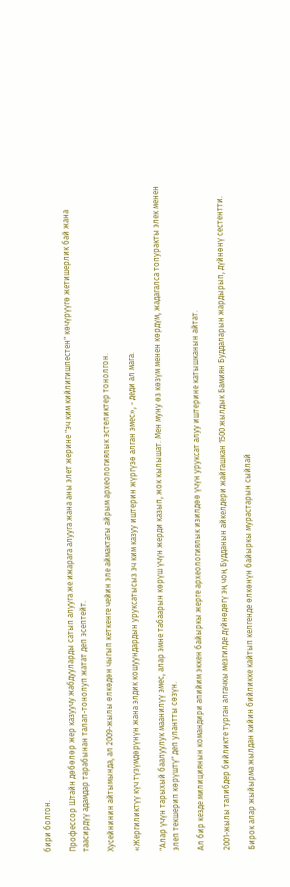бири болгон.

Профессор Штайн дөбөлөр жер казуучу жабдууларды сатып алууга же ижарага алууга жана аны элет жерине "эч ким кийлигишпестен" көчүрүүгө жетишерлик бай жана таасирдүү адамдар тарабынан талап-тонолуп жатат деп эсептейт.

Хусейнинин айтымында, ал 2009-жылы өлкөдөн чыгып кеткенге чейин эле аймактагы айрым археологиялык эстеликтер тонолгон.

«Жергиликтүү күч түзүмдөрүнүн жана элдик кошуундардын уруксатысыз эч ким казуу иштерин жүргүзө алган эмес», - деди ал мага.

"Алар үчүн тарыхый баалуулук маанилүү эмес, алар эмне табаарын көрүш үчүн жерди казып, жок кылышат. Мен муну өз көзүм менен көрдүм, жадагалса топуракты элек менен элеп текшерип көрүштү" деп улантты сөзүн.

Ал бир кезде милициянын командири апийим эккен байыркы жерге археологиялык изилдөө үчүн уруксат алуу иштерине катышканын айтат.

2001-жылы талибдер бийликте турган алгачкы мезгилде дүйнөдөгү эң чоң Будданын айкелдери жайгашкан 1500 жылдык Бамиян Буддаларын жардырып, дүйнөнү сестентти.

Бирок алар жыйырма жылдан кийин бийликке кайтып келгенде өлкөнүн байыркы мурастарын сыйлай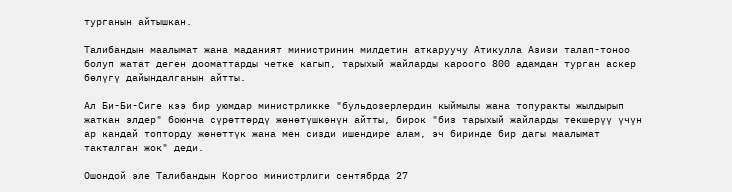турганын айтышкан.

Талибандын маалымат жана маданият министринин милдетин аткаруучу Атикулла Азизи талап-тоноо болуп жатат деген дооматтарды четке кагып, тарыхый жайларды кароого 800 адамдан турган аскер бөлүгү дайындалганын айтты.

Ал Би-Би-Сиге кээ бир уюмдар министрликке "бульдозерлердин кыймылы жана топуракты жылдырып жаткан элдер" боюнча сүрөттөрдү жөнөтүшкөнүн айтты, бирок "биз тарыхый жайларды текшерүү үчүн ар кандай топторду жөнөттүк жана мен сизди ишендире алам, эч биринде бир дагы маалымат такталган жок" деди.

Ошондой эле Талибандын Коргоо министрлиги сентябрда 27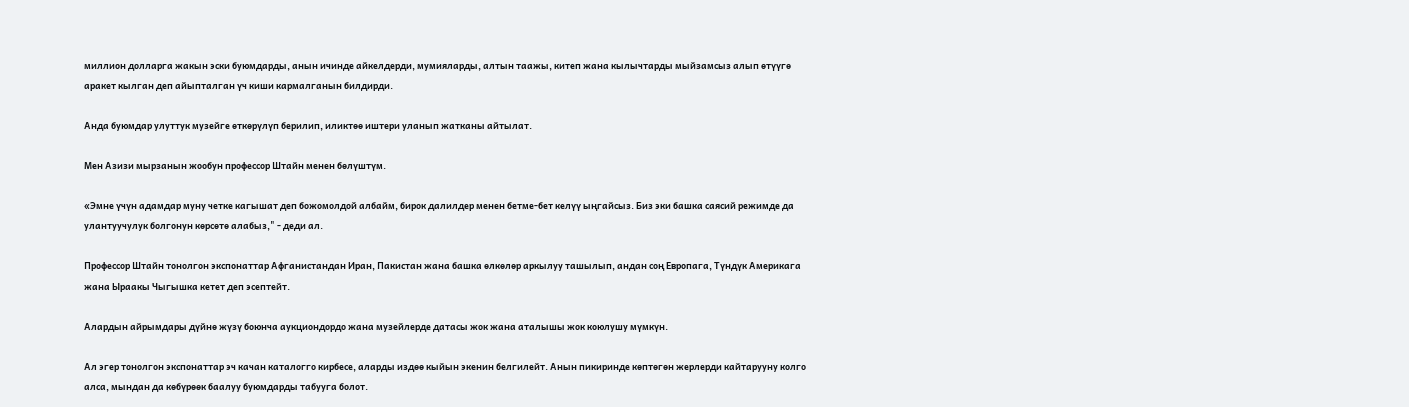миллион долларга жакын эски буюмдарды, анын ичинде айкелдерди, мумияларды, алтын таажы, китеп жана кылычтарды мыйзамсыз алып өтүүгө аракет кылган деп айыпталган үч киши кармалганын билдирди.

Анда буюмдар улуттук музейге өткөрүлүп берилип, иликтөө иштери уланып жатканы айтылат.

Мен Азизи мырзанын жообун профессор Штайн менен бөлүштүм.

«Эмне үчүн адамдар муну четке кагышат деп божомолдой албайм, бирок далилдер менен бетме-бет келүү ыңгайсыз. Биз эки башка саясий режимде да улантуучулук болгонун көрсөтө алабыз," - деди ал.

Профессор Штайн тонолгон экспонаттар Афганистандан Иран, Пакистан жана башка өлкөлөр аркылуу ташылып, андан соң Европага, Түндүк Америкага жана Ыраакы Чыгышка кетет деп эсептейт.

Алардын айрымдары дүйнө жүзү боюнча аукциондордо жана музейлерде датасы жок жана аталышы жок коюлушу мүмкүн.

Ал эгер тонолгон экспонаттар эч качан каталогго кирбесе, аларды издөө кыйын экенин белгилейт. Анын пикиринде көптөгөн жерлерди кайтарууну колго алса, мындан да көбүрөөк баалуу буюмдарды табууга болот.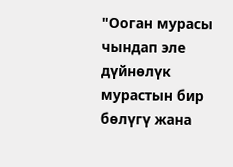"Ооган мурасы чындап эле дүйнөлүк мурастын бир бөлүгү жана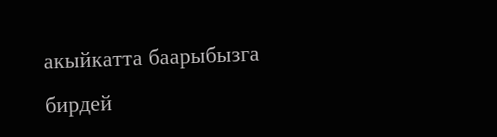акыйкатта баарыбызга бирдей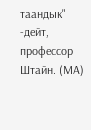таандык" -дейт, профессор Штайн. (МА)